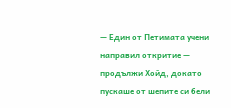— Един от Петимата учени направил откритие — продължи Хойд, докато пускаше от шепите си бели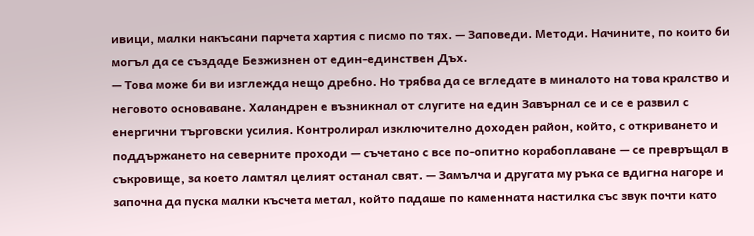ивици, малки накъсани парчета хартия с писмо по тях. — Заповеди. Методи. Начините, по които би могъл да се създаде Безжизнен от един-единствен Дъх.
— Това може би ви изглежда нещо дребно. Но трябва да се вгледате в миналото на това кралство и неговото основаване. Халандрен е възникнал от слугите на един Завърнал се и се е развил с енергични търговски усилия. Контролирал изключително доходен район, който, с откриването и поддържането на северните проходи — съчетано с все по-опитно корабоплаване — се превръщал в съкровище, за което ламтял целият останал свят. — Замълча и другата му ръка се вдигна нагоре и започна да пуска малки късчета метал, който падаше по каменната настилка със звук почти като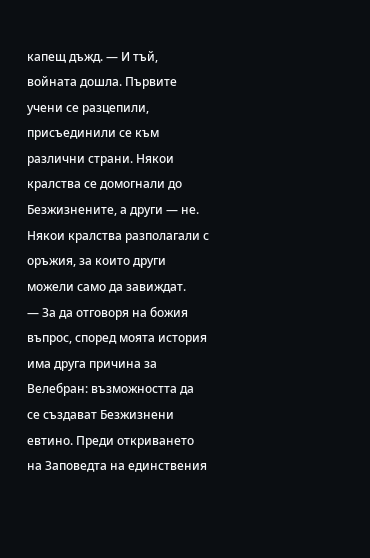капещ дъжд. — И тъй, войната дошла. Първите учени се разцепили, присъединили се към различни страни. Някои кралства се домогнали до Безжизнените, а други — не. Някои кралства разполагали с оръжия, за които други можели само да завиждат.
— За да отговоря на божия въпрос, според моята история има друга причина за Велебран: възможността да се създават Безжизнени евтино. Преди откриването на Заповедта на единствения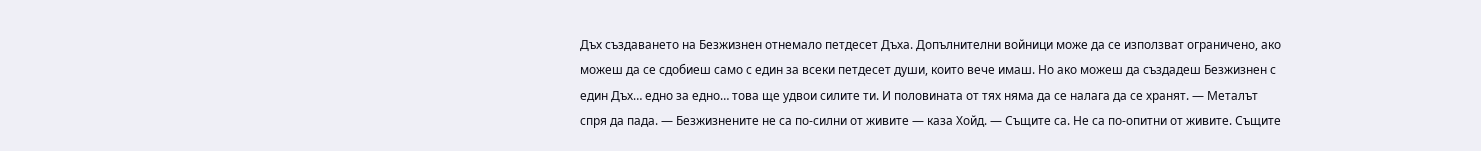Дъх създаването на Безжизнен отнемало петдесет Дъха. Допълнителни войници може да се използват ограничено, ако можеш да се сдобиеш само с един за всеки петдесет души, които вече имаш. Но ако можеш да създадеш Безжизнен с един Дъх… едно за едно… това ще удвои силите ти. И половината от тях няма да се налага да се хранят. — Металът спря да пада. — Безжизнените не са по-силни от живите — каза Хойд. — Същите са. Не са по-опитни от живите. Същите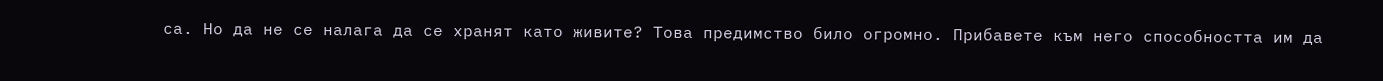са. Но да не се налага да се хранят като живите? Това предимство било огромно. Прибавете към него способността им да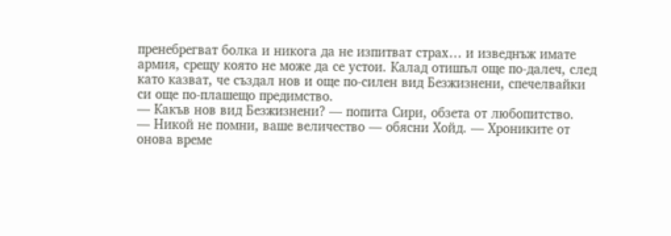пренебрегват болка и никога да не изпитват страх… и изведнъж имате армия, срещу която не може да се устои. Калад отишъл още по-далеч, след като казват, че създал нов и още по-силен вид Безжизнени, спечелвайки си още по-плашещо предимство.
— Какъв нов вид Безжизнени? — попита Сири, обзета от любопитство.
— Никой не помни, ваше величество — обясни Хойд. — Хрониките от онова време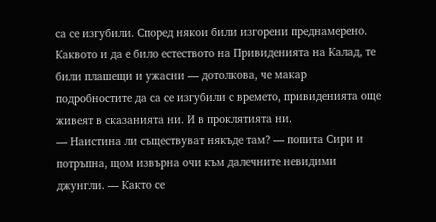са се изгубили. Според някои били изгорени преднамерено. Каквото и да е било естеството на Привиденията на Калад, те били плашещи и ужасни — дотолкова, че макар подробностите да са се изгубили с времето, привиденията още живеят в сказанията ни. И в проклятията ни.
— Наистина ли съществуват някъде там? — попита Сири и потръпна, щом извърна очи към далечните невидими джунгли. — Както се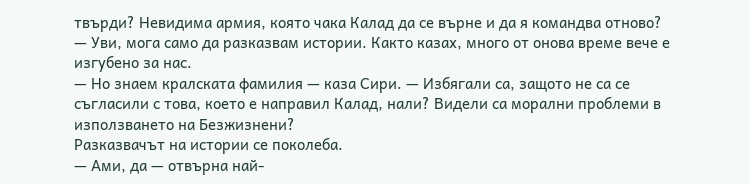твърди? Невидима армия, която чака Калад да се върне и да я командва отново?
— Уви, мога само да разказвам истории. Както казах, много от онова време вече е изгубено за нас.
— Но знаем кралската фамилия — каза Сири. — Избягали са, защото не са се съгласили с това, което е направил Калад, нали? Видели са морални проблеми в използването на Безжизнени?
Разказвачът на истории се поколеба.
— Ами, да — отвърна най-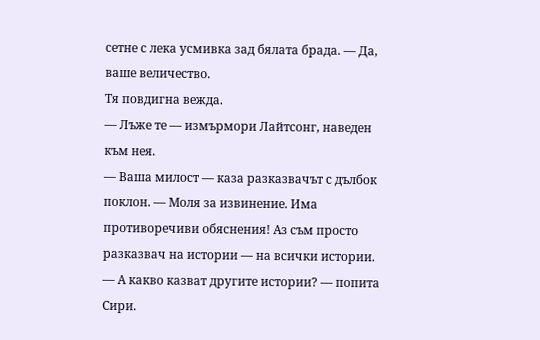сетне с лека усмивка зад бялата брада. — Да, ваше величество.
Тя повдигна вежда.
— Лъже те — измърмори Лайтсонг, наведен към нея.
— Ваша милост — каза разказвачът с дълбок поклон. — Моля за извинение. Има противоречиви обяснения! Аз съм просто разказвач на истории — на всички истории.
— А какво казват другите истории? — попита Сири.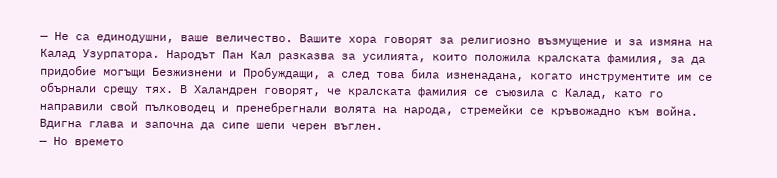— Не са единодушни, ваше величество. Вашите хора говорят за религиозно възмущение и за измяна на Калад Узурпатора. Народът Пан Кал разказва за усилията, които положила кралската фамилия, за да придобие могъщи Безжизнени и Пробуждащи, а след това била изненадана, когато инструментите им се обърнали срещу тях. В Халандрен говорят, че кралската фамилия се съюзила с Калад, като го направили свой пълководец и пренебрегнали волята на народа, стремейки се кръвожадно към война.
Вдигна глава и започна да сипе шепи черен въглен.
— Но времето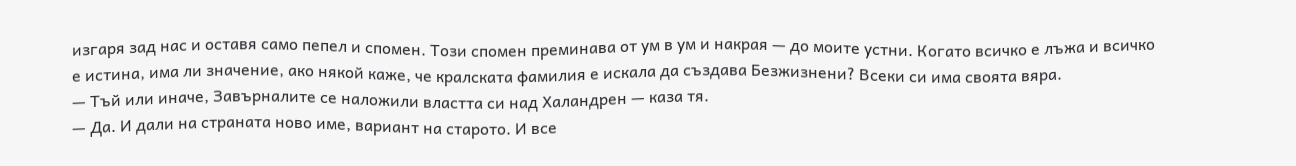изгаря зад нас и оставя само пепел и спомен. Този спомен преминава от ум в ум и накрая — до моите устни. Когато всичко е лъжа и всичко е истина, има ли значение, ако някой каже, че кралската фамилия е искала да създава Безжизнени? Всеки си има своята вяра.
— Тъй или иначе, Завърналите се наложили властта си над Халандрен — каза тя.
— Да. И дали на страната ново име, вариант на старото. И все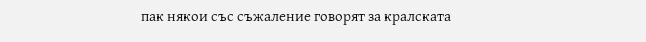пак някои със съжаление говорят за кралската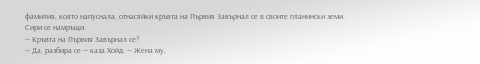фамилия, която напуснала, отнасяйки кръвта на Първия Завърнал се в своите планински земи.
Сири се намръщи.
— Кръвта на Първия Завърнал се?
— Да, разбира се — каза Хойд. — Жена му,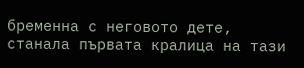бременна с неговото дете, станала първата кралица на тази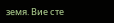земя. Вие сте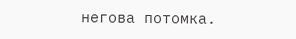негова потомка.